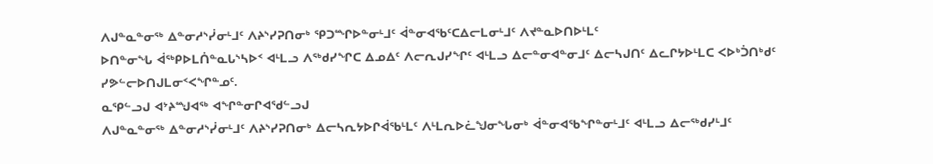ᐱᒍᓐᓇᓐᓂᖅ ᐃᓐᓂᓱᔅᓰᓂᒻᒧᑦ ᐱᔨᔅᓯᕈᑎᓂᒃ ᕿᑐᙱᐅᓐᓂᒻᒧᑦ ᐋᓐᓂᐊᖃᑦᑕᐃᓕᒪᓂᒻᒧᑦ ᐱᔪᓐᓇᐅᑎᐅᒻᒪᑦ
ᐅᑎᓐᓂᖓ ᐋᖅᑭᐅᒪᑏᓐᓇᒐᔅᓴᐅᑉ ᐊᒻᒪᓗ ᐱᖅᑯᓯᖏᑕ ᐃᓄᐃᑦ ᐱᓕᕆᒍᓯᖏᑦ ᐊᒻᒪᓗ ᐃᓕᓐᓂᐊᓐᓂᒧᑦ ᐃᓕᓴᒍᑎᑦ ᐃᓚᒋᔭᐅᒻᒪᑕ ᐸᐅᒃᑑᑎᒃᑯᑦ ᓯᕗᓪᓕᐅᑎᒍᒪᓂᑉᐸᖏᓐᓄᑦ.
ᓇᕿᓪᓗᒍ ᐊᔾᔨᙳᐊᖅ ᐊᖏᓐᓂᒋᐊᖁᓪᓗᒍ
ᐱᒍᓐᓇᓐᓂᖅ ᐃᓐᓂᓱᔅᓰᓂᒻᒧᑦ ᐱᔨᔅᓯᕈᑎᓂᒃ ᐃᓕᓴᕆᔭᐅᒋᐋᖃᒻᒪᑦ ᐱᒻᒪᕆᐅᓛᖑᓂᖓᓂᒃ ᐋᓐᓂᐊᖃᖏᓐᓂᒻᒧᑦ ᐊᒻᒪᓗ ᐃᓕᖅᑯᓯᒻᒧᑦ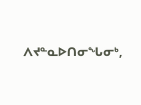ᐱᔪᓐᓇᐅᑎᓂᖓᓂᒃ,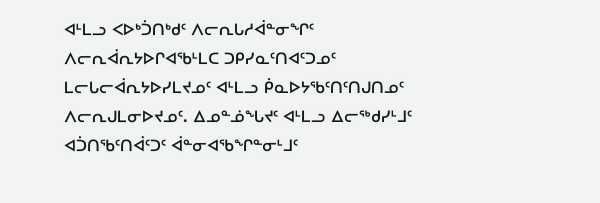ᐊᒻᒪᓗ ᐸᐅᒃᑑᑎᒃᑯᑦ ᐱᓕᕆᒐᓱᐋᓐᓂᖏᑦ ᐱᓕᕆᐋᕆᔭᐅᒋᐊᖃᒻᒪᑕ ᑐᑭᓯᓇᑦᑎᐊᑦᑐᓄᑦ ᒪᓕᒐᓕᐋᕆᔭᐅᓯᒪᔪᓄᑦ ᐊᒻᒪᓗ ᑮᓇᐅᔭᖃᑦᑎᑦᑎᒍᑎᓄᑦ ᐱᓕᕆᒍᒪᓂᐅᔪᓄᑦ. ᐃᓄᓐᓅᖓᔪᑦ ᐊᒻᒪᓗ ᐃᓕᖅᑯᓯᒻᒧᑦ ᐊᑑᑎᖃᑦᑎᐋᑦᑐᑦ ᐋᓐᓂᐊᖃᖏᓐᓂᒻᒧᑦ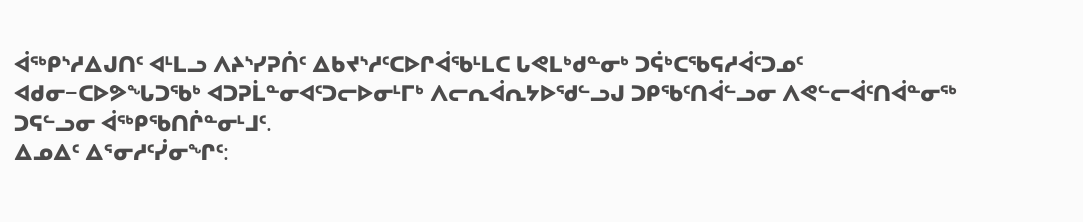ᐋᖅᑭᔅᓱᐃᒍᑎᑦ ᐊᒻᒪᓗ ᐱᔨᔅᓯᕈᑏᑦ ᐃᑲᔪᔅᓱᑦᑕᐅᒋᐋᖃᒻᒪᑕ ᒐᕙᒪᒃᑯᓐᓂᒃ ᑐᕌᒃᑕᖃᕋᓱᐋᑦᑐᓄᑦ ᐊᑯᓂ−ᑕᐅᕗᖓᑐᖃᒃ ᐊᑐᕈᒫᓐᓂᐊᑦᑐᓕᐅᓂᒻᒥᒃ ᐱᓕᕆᐋᕆᔭᐅᖁᓪᓗᒍ ᑐᑭᖃᑦᑎᐋᓪᓗᓂ ᐱᕙᓪᓕᐋᑦᑎᐋᓐᓂᖅ ᑐᕋᓪᓗᓂ ᐋᖅᑭᖃᑎᒌᓐᓂᒻᒧᑦ.
ᐃᓄᐃᑦ ᐃᕐᓂᓱᑦᓰᓂᖏᑦ: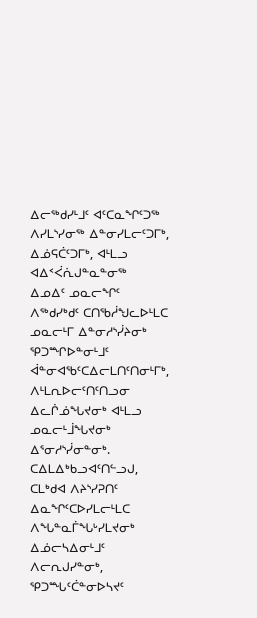ᐃᓕᖅᑯᓯᒻᒧᑦ ᐊᑦᑕᓇᖏᑦᑐᖅ ᐱᓯᒪᔅᓯᓂᖅ ᐃᓐᓂᓯᒪᓕᑦᑐᒥᒃ, ᐃᓅᕋᑖᑦᑐᒥᒃ, ᐊᒻᒪᓗ ᐊᐃᑉᐹᕇᒍᓐᓇᓐᓂᖅ
ᐃᓄᐃᑦ ᓄᓇᓕᖏᑦ ᐱᖅᑯᓯᒃᑯᑦ ᑕᑎᖃᓲᖑᓚᐅᒻᒪᑕ ᓄᓇᓕᒻᒥ ᐃᓐᓂᓱᔅᓰᔨᓂᒃ ᕿᑐᙱᐅᓐᓂᒻᒧᑦ ᐋᓐᓂᐊᖃᑦᑕᐃᓕᒪᑎᑦᑎᓂᒻᒥᒃ, ᐱᒻᒪᕆᐅᓕᑦᑎᑦᑎᓗᓂ ᐃᓚᒌᓅᖓᔪᓂᒃ ᐊᒻᒪᓗ ᓄᓇᓕᒻᒨᖓᔪᓂᒃ ᐃᕐᓂᓱᔅᓰᓂᓐᓂᒃ. ᑕᐃᒪᐃᒃᑲᓗᐊᑦᑎᓪᓗᒍ, ᑕᒪᒃᑯᐊ ᐱᔨᔅᓯᕈᑎᑦ ᐃᓇᖏᑦᑕᐅᓯᒪᓕᒻᒪᑕ ᐱᖓᓐᓇᒦᖓᒡᓯᒪᔪᓂᒃ ᐃᓅᓕᓴᐃᓂᒻᒧᑦ ᐱᓕᕆᒍᓯᓐᓂᒃ, ᕿᑐᙵᑦᑖᓐᓂᐅᓴᔪᑦ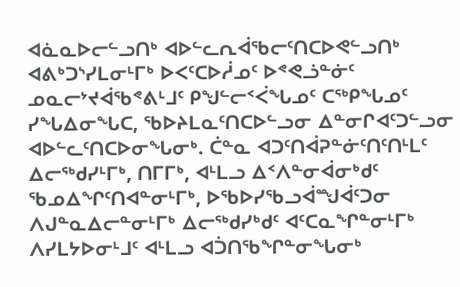ᐊᓈᓇᐅᓕᓪᓗᑎᒃ ᐊᐅᓪᓚᕆᐋᖃᓕᑦᑎᑕᐅᕙᓪᓗᑎᒃ ᐊᕕᒃᑐᔅᓯᒪᓂᒻᒥᒃ ᐅᐸᑦᑕᐅᓲᓄᑦ ᐅᕝᕙᓘᓐᓃᑦ ᓄᓇᓕᔾᔪᐋᖃᕝᕕᒻᒧᑦ ᑭᖑᓪᓕᑉᐹᖓᓄᑦ ᑕᖅᑭᖓᓄᑦ ᓯᖓᐃᓂᖓᑕ, ᖃᐅᔨᒪᓇᑦᑎᑕᐅᓪᓗᓂ ᐃᓐᓂᒋᐊᑦᑐᓪᓗᓂ ᐊᐅᓪᓚᑦᑎᑕᐅᓂᖓᓂᒃ. ᑖᓐᓇ ᐊᑐᑦᑎᐋᕈᓐᓃᑦᑎᑦᑎᒻᒪᑦ ᐃᓕᖅᑯᓯᒻᒥᒃ, ᑎᒥᒥᒃ, ᐊᒻᒪᓗ ᐃᑉᐱᓐᓂᐋᓂᒃᑯᑦ ᖃᓄᐃᖏᑦᑎᐊᓐᓂᒻᒥᒃ, ᐅᖃᐅᓯᖃᓗᐋᙳᐋᑦᑐᓂ ᐱᒍᓐᓇᐃᓕᓐᓂᒻᒥᒃ ᐃᓕᖅᑯᓯᒃᑯᑦ ᐊᑦᑕᓇᖏᓐᓂᒻᒥᒃ ᐱᓯᒪᔭᐅᓂᒻᒧᑦ ᐊᒻᒪᓗ ᐊᑑᑎᖃᖏᓐᓂᖓᓂᒃ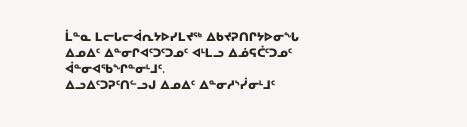ᒫᓐᓇ ᒪᓕᒐᓕᐋᕆᔭᐅᓯᒪᔪᖅ ᐃᑲᔪᕈᑎᒋᔭᐅᓂᖓ ᐃᓄᐃᑦ ᐃᓐᓂᒋᐊᑦᑐᑦᑐᓄᑦ ᐊᒻᒪᓗ ᐃᓅᕋᑖᑦᑐᓄᑦ ᐋᓐᓂᐊᖃᖏᓐᓂᒻᒧᑦ.
ᐃᓗᐃᑦᑐᕈᑦᑎᓪᓗᒍ ᐃᓄᐃᑦ ᐃᓐᓂᓱᔅᓰᓂᒻᒧᑦ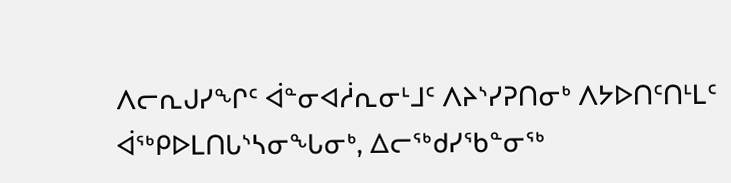ᐱᓕᕆᒍᓯᖏᑦ ᐋᓐᓂᐊᓲᕆᓂᒻᒧᑦ ᐱᔨᔅᓯᕈᑎᓂᒃ ᐱᔭᐅᑎᑦᑎᒻᒪᑦ ᐋᖅᑭᐅᒪᑎᒐᔅᓴᓂᖓᓂᒃ, ᐃᓕᖅᑯᓯᖃᓐᓂᖅ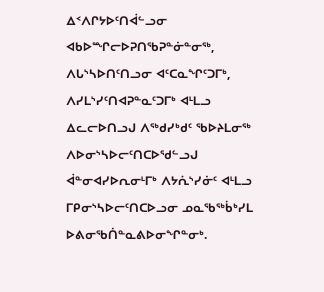ᐃᑉᐱᒋᔭᐅᑦᑎᐋᓪᓗᓂ ᐊᑲᐅᙱᓕᐅᕈᑎᖃᕈᓐᓃᓐᓂᖅ, ᐱᒐᔅᓴᐅᑎᑦᑎᓗᓂ ᐊᑦᑕᓇᖏᑦᑐᒥᒃ, ᐱᓯᒪᔅᓯᑦᑎᐊᕈᓐᓇᑦᑐᒥᒃ ᐊᒻᒪᓗ ᐃᓚᓕᐅᑎᓗᒍ ᐱᖅᑯᓯᒃᑯᑦ ᖃᐅᔨᒪᓂᖅ ᐱᐅᓂᔅᓴᐅᓕᑦᑎᑕᐅᖁᓪᓗᒍ ᐋᓐᓂᐊᓯᐅᕆᓂᒻᒥᒃ ᐱᔭᕇᔅᓯᓃᑦ ᐊᒻᒪᓗ ᒥᑭᓂᔅᓴᐅᓕᑦᑎᑕᐅᓗᓂ ᓄᓇᖃᖅᑳᒃᓯᒪ ᐅᕕᓂᖃᑏᓐᓇᕕᐅᓂᖏᓐᓂᒃ.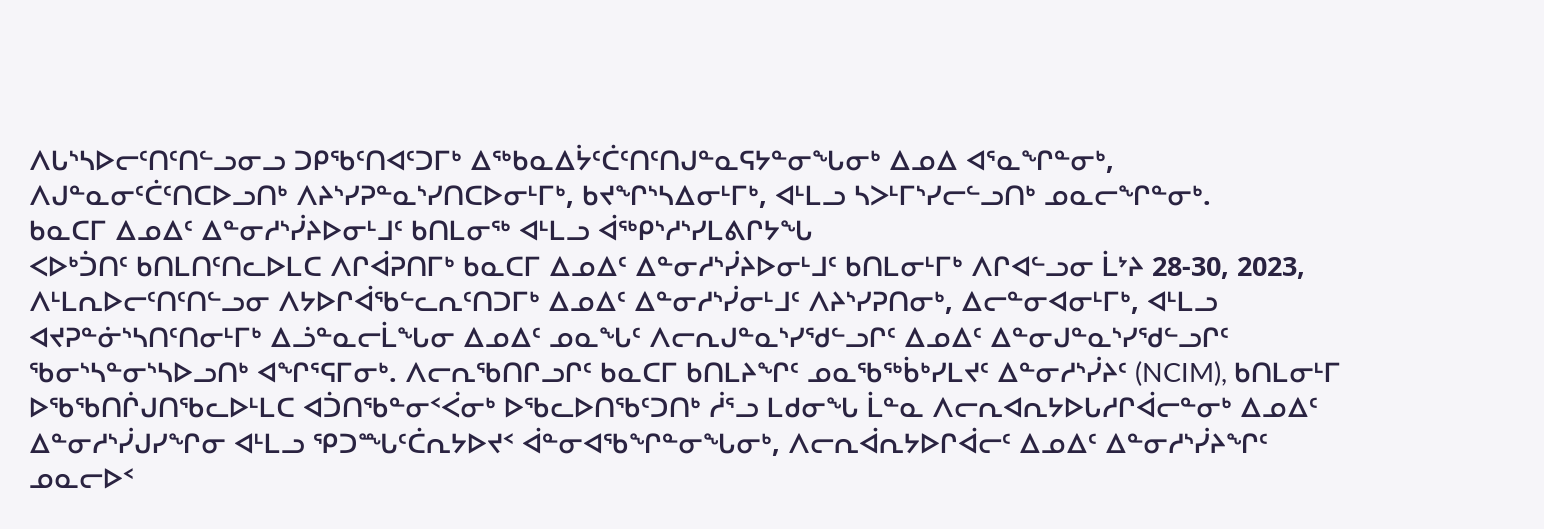ᐱᒐᔅᓴᐅᓕᑦᑎᑦᑎᓪᓗᓂᓗ ᑐᑭᖃᑦᑎᐊᑦᑐᒥᒃ ᐃᖅᑲᓇᐃᔮᑦᑖᑦᑎᑦᑎᒍᓐᓇᕋᔭᓐᓂᖓᓂᒃ ᐃᓄᐃ ᐊᕐᓇᖏᓐᓂᒃ, ᐱᒍᓐᓇᓂᑦᑖᑦᑎᑕᐅᓗᑎᒃ ᐱᔨᔅᓯᕈᓐᓇᔅᓯᑎᑕᐅᓂᒻᒥᒃ, ᑲᔪᖏᔅᓴᐃᓂᒻᒥᒃ, ᐊᒻᒪᓗ ᓴᐳᒻᒥᔅᓯᓕᓪᓗᑎᒃ ᓄᓇᓕᖏᓐᓂᒃ.
ᑲᓇᑕᒥ ᐃᓄᐃᑦ ᐃᓐᓂᓱᔅᓰᔨᐅᓂᒻᒧᑦ ᑲᑎᒪᓂᖅ ᐊᒻᒪᓗ ᐋᖅᑭᔅᓱᔅᓯᒪᕕᒋᔭᖓ
ᐸᐅᒃᑑᑎᑦ ᑲᑎᒪᑎᑦᑎᓚᐅᒪᑕ ᐱᒋᐋᕈᑎᒥᒃ ᑲᓇᑕᒥ ᐃᓄᐃᑦ ᐃᓐᓂᓱᔅᓰᔨᐅᓂᒻᒧᑦ ᑲᑎᒪᓂᒻᒥᒃ ᐱᒋᐊᓪᓗᓂ ᒫᔾᔨ 28-30, 2023, ᐱᒻᒪᕆᐅᓕᑦᑎᑦᑎᓪᓗᓂ ᐱᔭᐅᒋᐋᖃᓪᓚᕆᑦᑎᑐᒥᒃ ᐃᓄᐃᑦ ᐃᓐᓂᓱᔅᓰᓂᒻᒧᑦ ᐱᔨᔅᓯᕈᑎᓂᒃ, ᐃᓕᓐᓂᐊᓂᒻᒥᒃ, ᐊᒻᒪᓗ ᐊᔪᕈᓐᓃᔅᓴᑎᑦᑎᓂᒻᒥᒃ ᐃᓘᓐᓇᓕᒫᖓᓂ ᐃᓄᐃᑦ ᓄᓇᖓᑦ ᐱᓕᕆᒍᓐᓇᔅᓯᖁᓪᓗᒋᑦ ᐃᓄᐃᑦ ᐃᓐᓂᒍᓐᓇᔅᓯᖁᓪᓗᒋᑦ ᖃᓂᔅᓴᓐᓂᔅᓴᐅᓗᑎᒃ ᐊᖏᕐᕋᒥᓂᒃ. ᐱᓕᕆᖃᑎᒋᓗᒋᑦ ᑲᓇᑕᒥ ᑲᑎᒪᔨᖏᑦ ᓄᓇᖃᖅᑳᒃᓯᒪᔪᑦ ᐃᓐᓂᓱᔅᓰᔨᑦ (NCIM), ᑲᑎᒪᓂᒻᒥ ᐅᖃᖃᑎᒌᒍᑎᖃᓚᐅᒻᒪᑕ ᐊᑑᑎᖃᓐᓂᑉᐹᓂᒃ ᐅᖃᓚᐅᑎᖃᑦᑐᑎᒃ ᓲᕐᓗ ᒪᑯᓂᖓ ᒫᓐᓇ ᐱᓕᕆᐊᕆᔭᐅᒐᓱᒋᐋᓕᓐᓂᒃ ᐃᓄᐃᑦ ᐃᓐᓂᓱᔅᓰᒍᓯᖏᓂ ᐊᒻᒪᓗ ᕿᑐᙵᑦᑖᕆᔭᐅᔪᑉ ᐋᓐᓂᐊᖃᖏᓐᓂᖓᓂᒃ, ᐱᓕᕆᐋᕆᔭᐅᒋᐋᓕᑦ ᐃᓄᐃᑦ ᐃᓐᓂᓱᔅᓰᔨᖏᑦ ᓄᓇᓕᐅᑉ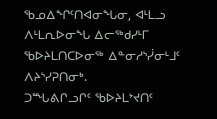ᖃᓄᐃᖏᑦᑎᐊᓂᖓᓂ, ᐊᒻᒪᓗ ᐱᒻᒪᕆᐅᓂᖓ ᐃᓕᖅᑯᓯᒻᒥ ᖃᐅᔨᒪᑎᑕᐅᓂᖅ ᐃᓐᓂᓱᔅᓰᓂᒻᒧᑦ ᐱᔨᔅᓯᕈᑎᓂᒃ.
ᑐᙵᕕᒋᓗᒋᑦ ᖃᐅᔨᒪᔾᔪᑎᑦ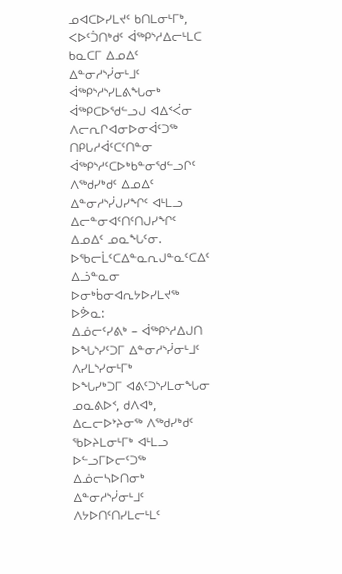ᓄᐊᑕᐅᓯᒪᔪᑦ ᑲᑎᒪᓂᒻᒥᒃ, ᐸᐅᑦᑑᑎᒃᑯᑦ ᐋᖅᑭᔅᓱᐃᓕᒻᒪᑕ ᑲᓇᑕᒥ ᐃᓄᐃᑦ ᐃᓐᓂᓱᔅᓰᓂᒻᒧᑦ ᐋᖅᑭᔅᓱᔅᓯᒪᕕᖓᓂᒃ ᐋᖅᑭᑕᐅᖁᓪᓗᒍ ᐊᐃᑉᐹᓂ ᐱᓕᕆᒋᐊᓂᐅᓂᐋᑦᑐᖅ ᑎᑭᒐᓱᐋᑦᑕᑦᑎᓐᓂ ᐋᖅᑭᔅᓱᑦᑕᐅᒃᑲᓐᓂᖁᓪᓗᒋᑦ ᐱᖅᑯᓯᒃᑯᑦ ᐃᓄᐃᑦ ᐃᓐᓂᓱᔅᓰᒍᓯᖏᑦ ᐊᒻᒪᓗ ᐃᓕᓐᓂᐊᑦᑎᑦᑎᒍᓯᖏᑦ ᐃᓄᐃᑦ ᓄᓇᖓᑦᓂ. ᐅᖃᓕᒫᑦᑕᐃᓐᓇᕆᒍᓐᓇᑦᑕᐃᑦ ᐃᓘᓐᓇᓂ ᐅᓂᒃᑳᓂᐊᕆᔭᐅᓯᒪᔪᖅ ᐅᕘᓇ:
ᐃᓅᓕᑦᓯᕕᒃ – ᐋᖅᑭᔅᓱᐃᒍᑎ ᐅᖓᔅᓯᑦᑐᒥ ᐃᓐᓂᓱᔅᓰᓂᒻᒧᑦ ᐱᓯᒪᔅᓯᓂᒻᒥᒃ
ᐅᖓᓯᒃᑐᒥ ᐊᕕᑦᑐᔅᓯᒪᓂᖓᓂ ᓄᓇᕕᐅᑉ, ᑯᐱᐊᒃ, ᐃᓚᓕᐅᔾᔨᓂᖅ ᐱᖅᑯᓯᒃᑯᑦ ᖃᐅᔨᒪᓂᒻᒥᒃ ᐊᒻᒪᓗ ᐅᓪᓗᒥᐅᓕᑦᑐᖅ ᐃᓅᓕᓴᐅᑎᓂᒃ ᐃᓐᓂᓱᔅᓰᓂᒻᒧᑦ ᐱᔭᐅᑎᑦᑎᓯᒪᓕᒻᒪᑦ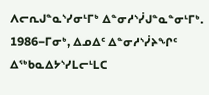ᐱᓕᕆᒍᓐᓇᔅᓯᓂᒻᒥᒃ ᐃᓐᓂᓱᔅᓰᒍᓐᓇᓐᓂᒻᒥᒃ. 1986−ᒥᓂᒃ, ᐃᓄᐃᑦ ᐃᓐᓂᓱᔅᓰᔨᖏᑦ ᐃᖅᑲᓇᐃᔭᔅᓯᒪᓕᒻᒪᑕ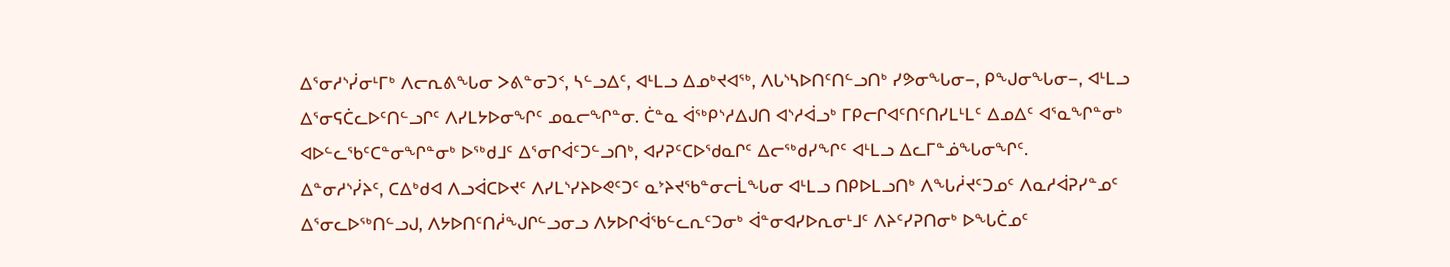ᐃᕐᓂᓱᔅᓰᓂᒻᒥᒃ ᐱᓕᕆᕕᖓᓂ ᐳᕕᓐᓂᑐᑉ, ᓴᓪᓗᐃᑦ, ᐊᒻᒪᓗ ᐃᓄᒃᔪᐊᖅ, ᐱᒐᔅᓴᐅᑎᑦᑎᓪᓗᑎᒃ ᓯᕗᓂᖓᓂ−, ᑭᖑᓂᖓᓂ−, ᐊᒻᒪᓗ ᐃᕐᓂᕋᑖᓚᐅᑦᑎᓪᓗᒋᑦ ᐱᓯᒪᔭᐅᓂᖏᑦ ᓄᓇᓕᖏᓐᓂ. ᑖᓐᓇ ᐋᖅᑭᔅᓱᐃᒍᑎ ᐊᔅᓱᐋᓗᒃ ᒥᑭᓕᒋᐊᑦᑎᑦᑎᓯᒪᒻᒪᑦ ᐃᓄᐃᑦ ᐊᕐᓇᖏᓐᓂᒃ ᐊᐅᓪᓚᖃᑦᑕᓐᓂᖏᓐᓂᒃ ᐅᖅᑯᒧᑦ ᐃᕐᓂᒋᐋᑦᑐᓪᓗᑎᒃ, ᐊᓯᕈᑦᑕᐅᖁᓇᒋᑦ ᐃᓕᖅᑯᓯᖏᑦ ᐊᒻᒪᓗ ᐃᓚᒥᓐᓅᖓᓂᖏᑦ.
ᐃᓐᓂᓱᔅᓰᔨᑦ, ᑕᐃᒃᑯᐊ ᐱᓗᐋᑕᐅᔪᑦ ᐱᓯᒪᔅᓯᔨᐅᕙᑦᑐᑦ ᓇᔾᔨᔪᖃᓐᓂᓕᒫᖓᓂ ᐊᒻᒪᓗ ᑎᑭᐅᒪᓗᑎᒃ ᐱᖓᓲᔪᑦᑐᓄᑦ ᐱᓇᓱᐋᕈᓯᓐᓄᑦ ᐃᕐᓂᓚᐅᖅᑎᓪᓗᒍ, ᐱᔭᐅᑎᑦᑎᓲᖑᒋᓪᓗᓂᓗ ᐱᔭᐅᒋᐋᖃᓪᓚᕆᑦᑐᓂᒃ ᐋᓐᓂᐊᓯᐅᕆᓂᒻᒧᑦ ᐱᔨᑦᓯᕈᑎᓂᒃ ᐅᖓᑖᓄᑦ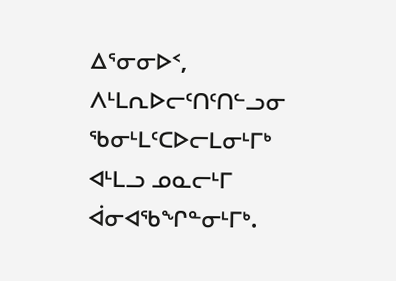ᐃᕐᓂᓂᐅᑉ, ᐱᒻᒪᕆᐅᓕᑦᑎᑦᑎᓪᓗᓂ ᖃᓂᒻᒪᑦᑕᐅᓕᒪᓂᒻᒥᒃ ᐊᒻᒪᓗ ᓄᓇᓕᒻᒥ ᐋᓂᐊᖃᖏᓐᓂᒻᒥᒃ.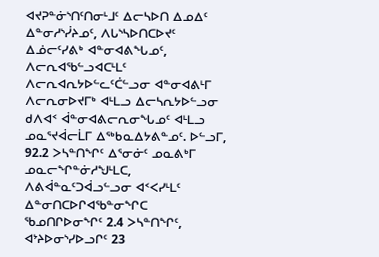ᐊᔪᕈᓐᓃᔅᑎᑦᑎᓂᒻᒧᑦ ᐃᓕᓴᐅᑎ ᐃᓄᐃᑦ ᐃᓐᓂᓱᔅᓰᔨᓄᑦ, ᐱᒐᔅᓴᐅᑎᑕᐅᔪᑦ ᐃᓅᓕᑦᓯᕕᒃ ᐊᓐᓂᐊᕕᖓᓄᑦ, ᐱᓕᕆᐊᖃᓪᓗᐊᑕᒻᒪᑦ ᐱᓕᕆᐊᕆᔭᐅᓪᓚᑦᑖᓪᓗᓂ ᐊᓐᓂᐊᕕᒻᒥ ᐱᓕᕆᓂᐅᔪᒥᒃ ᐊᒻᒪᓗ ᐃᓕᓴᕆᔭᐅᓪᓗᓂ ᑯᐱᐊᑉ ᐋᓐᓂᐊᕕᓕᕆᓂᖓᓄᑦ ᐊᒻᒪᓗ ᓄᓇᕐᔪᐋᓕᒫᒥ ᐃᖅᑲᓇᐃᔭᕕᓐᓄᑦ. ᐅᓪᓗᒥ, 92.2 ᐳᓴᓐᑎᖏᑦ ᐃᕐᓂᓃᑦ ᓄᓇᕕᒃᒥ ᓄᓇᓕᖏᓐᓃᓱᖑᒻᒪᑕ, ᐱᕕᐋᓐᓇᑦᑐᐋᓗᓪᓗᓂ ᐊᑉᐸᓯᒻᒪᑦ ᐃᓐᓂᑎᑕᐅᒋᐊᖃᓐᓂᖏᑕ ᖃᓄᑎᒋᐅᓂᖏᑦ 2.4 ᐳᓴᓐᑎᖏᑦ, ᐊᔾᔨᐅᓂᔅᓯᐅᓗᒋᑦ 23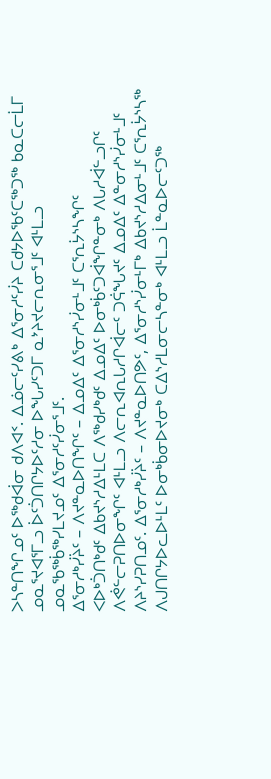ᐳᓴᓐᑎᖏᓄᑦ ᐅᖅᑯᐋᓂ ᑯᐱᐊᑉ. ᐃᓅᓕᑦᓯᕕᒃ ᐃᕐᓂᓱᑦᓰᔨ ᑕᑯᔭᐅᖃᑦᑕᖅᑐᖅ ᑲᓇᑕᓕᒫᒥ ᓄᓇᕐᔪᐊᕐᒥᓗ ᐆᑦᑑᑎᒋᔭᐅᑦᓱᓂ ᐅᖓᓯᑦᑐᒥ ᓇᔾᔨᔪᓕᕆᓂᕐᒧᑦ ᐊᒻᒪᓗ ᓄᓇᖃᖅᑳᖅᓯᒪᔪᓄᑦ ᐃᕐᓂᓱᑦᓰᓂᕐᒧᑦ.
ᐃᕐᓂᓱᒃᓰᔩᑦ – ᐱᔪᓐᓇᐅᑎᖏᑦ – ᐃᓄᐃᑦ ᐃᕐᓂᓱᔅᓰᓂᒻᒧᑦ ᑕᕐᕆᔮᔅᓴᖏᑦ
ᐸᐅᒃᑑᑎᒃᑯᑦ ᐃᑲᔪᔅᓱᐃᒻᒪᑕ ᐱᖅᑯᓯᒃᑯᑦ ᐃᓄᐃᑦ ᐅᓂᒃᑳᑦᑐᐋᖏᓐᓂᒃ ᐱᒐᓱᐋᓪᓗᒋᑦ ᐱᕚᓪᓕᕈᑎᐅᓂᖏᑦ ᐊᒻᒪᓗ ᐱᓕᕆᐊᕆᒐᓱᒋᐋᓕᑦ ᑐᕌᖓᔪᑦ ᐃᓄᐃᑦ ᐃᓐᓂᓱᔅᓰᓂᒻᒧᑦ ᐱᔨᔅᓯᕈᑎᓄᑦ. ᐃᕐᓂᓱᒃᓰᔩᑦ – ᐱᔪᓐᓇᐅᑎᕗᑦ, ᐃᕐᓂᓱᔅᓰᓂᒻᒥᒃ ᐃᑲᔪᔅᓱᐃᓂᒻᒧᑦ ᑕᕐᕆᔮᔅᓴᖅ ᐱᒍᑎᒋᔭᐅᓚᐅᒻᒪᑦ ᐅᓂᒃᑳᓂᐅᔪᓂᒃ ᑕᐃᔅᓱᒪᓂᓕᓴᓐᓂᒃ ᐊᒻᒪᓗ ᒫᓐᓇᐅᓕᑦᑐᖅ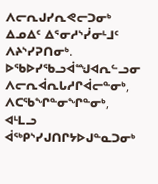ᐱᓕᕆᒍᓯᕆᕙᓕᑐᓂᒃ ᐃᓄᐃᑦ ᐃᕐᓂᓱᔅᓰᓂᒻᒧᑦ ᐱᔨᔅᓯᕈᑎᓂᒃ. ᐅᖃᐅᓯᖃᓗᐋᙳᐊᕆᓪᓗᓂ ᐱᓕᕆᐋᕆᒐᓱᒋᐋᓕᓐᓂᒃ, ᐱᑕᖃᖏᓐᓂᖏᓐᓂᒃ, ᐊᒻᒪᓗ ᐋᖅᑭᔅᓯᒍᑎᒋᔭᐅᒍᓐᓇᑐᓂᒃ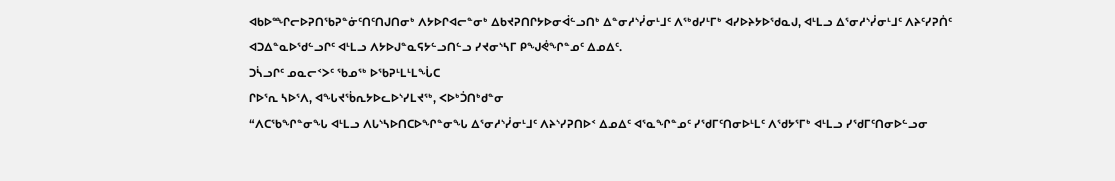ᐊᑲᐅᙱᓕᐅᕈᑎᖃᕈᓐᓃᑦᑎᑦᑎᒍᑎᓂᒃ ᐱᔭᐅᒋᐊᓕᓐᓂᒃ ᐃᑲᔪᕈᑎᒋᔭᐅᓂᐋᓪᓗᑎᒃ ᐃᓐᓂᓱᔅᓰᓂᒻᒧᑦ ᐱᖅᑯᓯᒻᒥᒃ ᐊᓯᐅᔨᔭᐅᖁᓇᒍ, ᐊᒻᒪᓗ ᐃᕐᓂᓱᔅᓰᓂᒻᒧᑦ ᐱᔨᑦᓯᕈᑏᑦ ᐊᑐᐃᓐᓇᐅᖁᓪᓗᒋᑦ ᐊᒻᒪᓗ ᐱᔭᐅᒍᓐᓇᕋᔭᓪᓗᑎᓪᓗ ᓯᔪᓂᔅᓴᒥ ᑭᖑᕚᖏᓐᓄᑦ ᐃᓄᐃᑦ.
ᑐᓵᓗᒋᑦ ᓄᓇᓕᑉᐳᑦ ᖃᓄᖅ ᐅᖃᕈᒻᒪᒻᒪᖔᑕ
ᒋᐅᕐᕆ ᓴᐅᕐᐱ, ᐊᖓᔪᖄᕆᔭᐅᓚᐅᔅᓯᒪᔪᖅ, ᐸᐅᒃᑑᑎᒃᑯᓐᓂ
“ᐱᑕᖃᖏᓐᓂᖓ ᐊᒻᒪᓗ ᐱᒐᔅᓴᐅᑎᑕᐅᖏᓐᓂᖓ ᐃᕐᓂᓱᔅᓰᓂᒻᒧᑦ ᐱᔨᔅᓯᕈᑎᐅᑉ ᐃᓄᐃᑦ ᐊᕐᓇᖏᓐᓄᑦ ᓯᖁᒥᑦᑎᓂᐅᒻᒪᑦ ᐱᖁᔭᕐᒥᒃ ᐊᒻᒪᓗ ᓯᖁᒥᑦᑎᓂᐅᓪᓗᓂ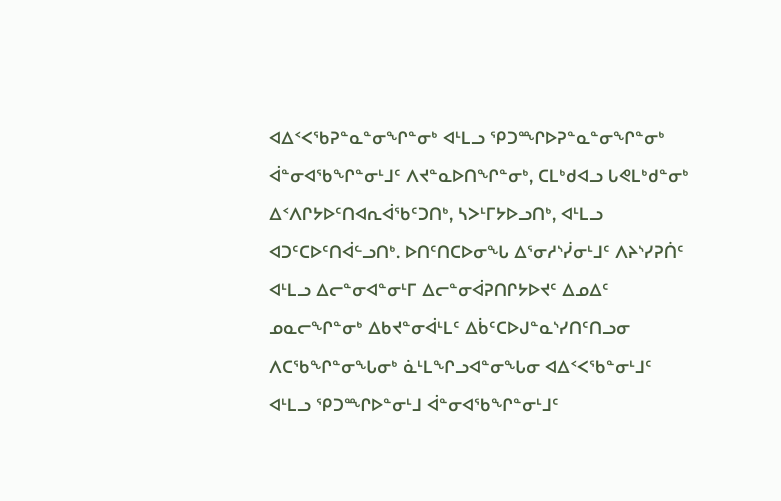ᐊᐃᑉᐸᖃᕈᓐᓇᓐᓂᖏᓐᓂᒃ ᐊᒻᒪᓗ ᕿᑐᙱᐅᕈᓐᓇᓐᓂᖏᓐᓂᒃ ᐋᓐᓂᐊᖃᖏᓐᓂᒻᒧᑦ ᐱᔪᓐᓇᐅᑎᖏᓐᓂᒃ, ᑕᒪᒃᑯᐊᓗ ᒐᕙᒪᒃᑯᓐᓂᒃ ᐃᑉᐱᒋᔭᐅᑦᑎᐊᕆᐋᖃᑦᑐᑎᒃ, ᓴᐳᒻᒥᔭᐅᓗᑎᒃ, ᐊᒻᒪᓗ ᐊᑐᑦᑕᐅᑦᑎᐋᓪᓗᑎᒃ. ᐅᑎᑦᑎᑕᐅᓂᖓ ᐃᕐᓂᓱᔅᓰᓂᒻᒧᑦ ᐱᔨᔅᓯᕈᑏᑦ ᐊᒻᒪᓗ ᐃᓕᓐᓂᐊᓐᓂᒻᒥ ᐃᓕᓐᓂᐋᕈᑎᒋᔭᐅᔪᑦ ᐃᓄᐃᑦ ᓄᓇᓕᖏᓐᓂᒃ ᐃᑲᔪᓐᓂᐋᒻᒪᑦ ᐃᑳᑦᑕᐅᒍᓐᓇᔅᓯᑎᑦᑎᓗᓂ ᐱᑕᖃᖏᓐᓂᖓᓂᒃ ᓈᒻᒪᖏᓗᐊᓐᓂᖓᓂ ᐊᐃᑉᐸᖃᓐᓂᒻᒧᑦ ᐊᒻᒪᓗ ᕿᑐᙱᐅᓐᓂᒻᒧ ᐋᓐᓂᐊᖃᖏᓐᓂᒻᒧᑦ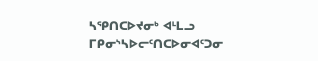ᓴᕿᑎᑕᐅᔪᓂᒃ ᐊᒻᒪᓗ ᒥᑭᓂᔅᓴᐅᓕᑦᑎᑕᐅᓂᐊᑦᑐᓂ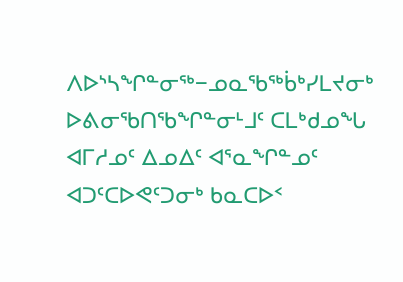ᐱᐅᔅᓴᖏᓐᓂᖅ−ᓄᓇᖃᖅᑳᒃᓯᒪᔪᓂᒃ ᐅᕕᓂᖃᑎᖃᖏᓐᓂᒻᒧᑦ ᑕᒪᒃᑯᓄᖓ ᐊᒥᓱᓄᑦ ᐃᓄᐃᑦ ᐊᕐᓇᖏᓐᓄᑦ ᐊᑐᑦᑕᐅᕙᑦᑐᓂᒃ ᑲᓇᑕᐅᑉ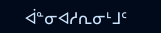ᐋᓐᓂᐊᓱᕆᓂᒻᒧᑦ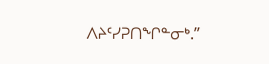ᐱᔨᑦᓯᕈᑎᖏᓐᓂᒃ.”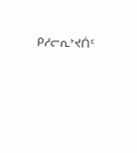ᑭᓱᓕᕆᔾᔪᑏᑦ